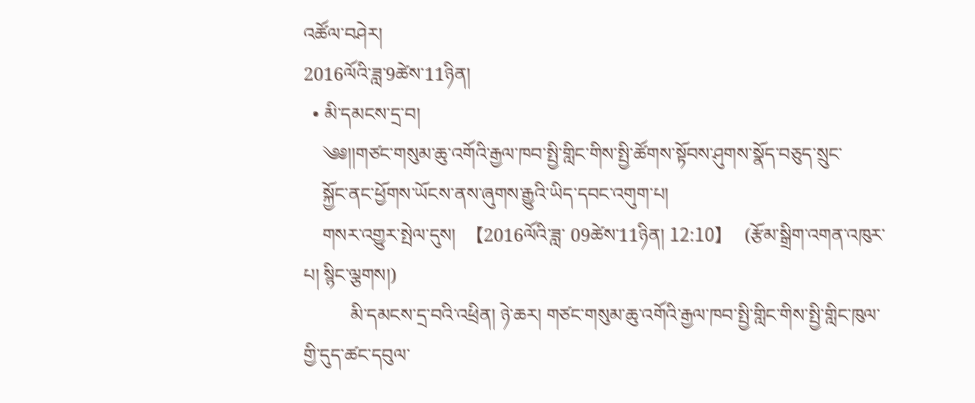འཚོལ་བཤེར།
2016ལོའི་ཟླ་9ཚེས་11ཉིན།
  • མི་དམངས་དྲ་བ།
    ༄༅།།གཙང་གསུམ་ཆུ་འགོའི་རྒྱལ་ཁབ་སྤྱི་གླིང་གིས་སྤྱི་ཚོགས་སྟོབས་ཤུགས་སྣོད་བཅུད་སྲུང་
    སྐྱོང་ནང་ཕྱོགས་ཡོངས་ནས་ཞུགས་རྒྱུའི་ཡིད་དབང་འགུག་པ།
    གསར་འགྱུར་སྤེལ་དུས།  【2016ལོའི་ཟླ་ 09ཚེས་11ཉིན། 12:10】   (རྩོམ་སྒྲིག་འགན་འཁུར་པ། སྙིང་ལྕགས།)
          མི་དམངས་དྲ་བའི་འཕྲིན། ཉེ་ཆར། གཙང་གསུམ་ཆུ་འགོའི་རྒྱལ་ཁབ་སྤྱི་གླིང་གིས་སྤྱི་གླིང་ཁུལ་གྱི་དུད་ཚང་དབུལ་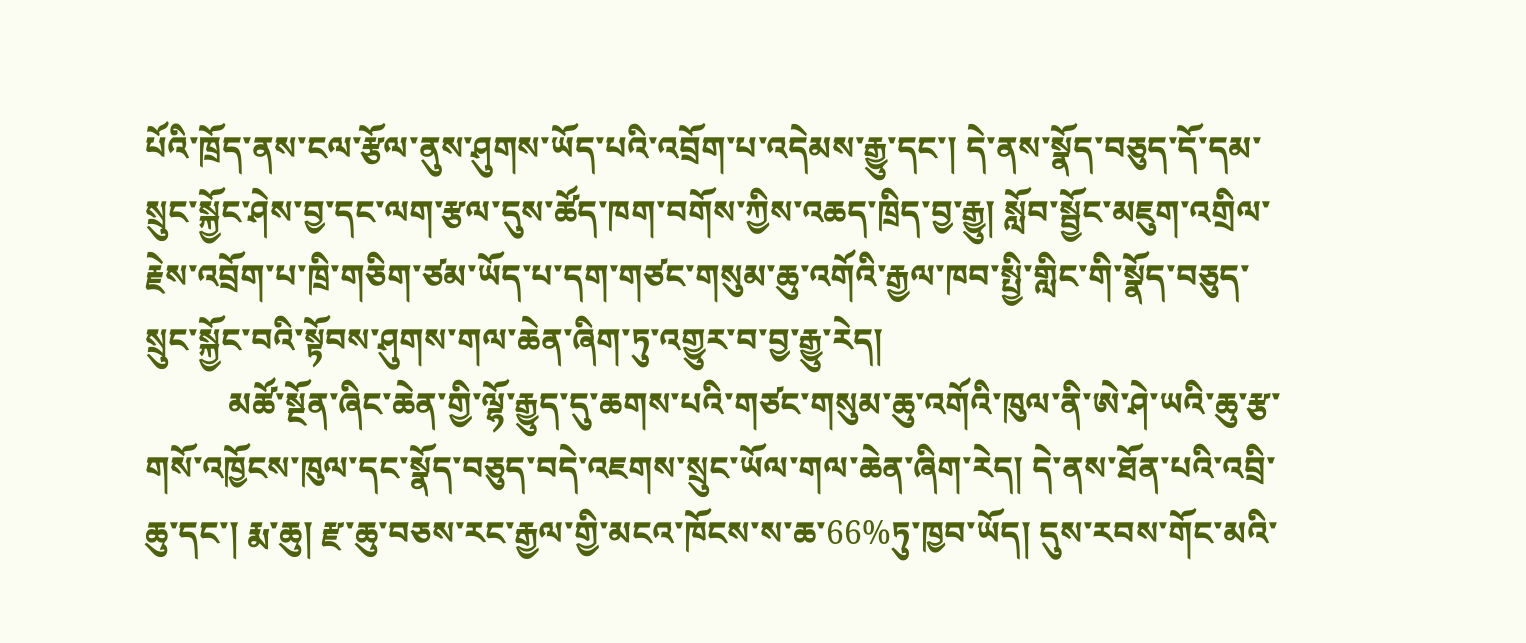པོའི་ཁྲོད་ནས་ངལ་རྩོལ་ནུས་ཤུགས་ཡོད་པའི་འབྲོག་པ་འདེམས་རྒྱུ་དང་། དེ་ནས་སྣོད་བཅུད་དོ་དམ་སྲུང་སྐྱོང་ཤེས་བྱ་དང་ལག་རྩལ་དུས་ཚོད་ཁག་བགོས་ཀྱིས་འཆད་ཁྲིད་བྱ་རྒྱུ། སློབ་སྦྱོང་མཇུག་འགྲིལ་རྗེས་འབྲོག་པ་ཁྲི་གཅིག་ཙམ་ཡོད་པ་དག་གཙང་གསུམ་ཆུ་འགོའི་རྒྱལ་ཁབ་སྤྱི་གླིང་གི་སྣོད་བཅུད་སྲུང་སྐྱོང་བའི་སྟོབས་ཤུགས་གལ་ཆེན་ཞིག་ཏུ་འགྱུར་བ་བྱ་རྒྱུ་རེད།
          མཚོ་སྔོན་ཞིང་ཆེན་གྱི་ལྷོ་རྒྱུད་དུ་ཆགས་པའི་གཙང་གསུམ་ཆུ་འགོའི་ཁུལ་ནི་ཨེ་ཤེ་ཡའི་ཆུ་རྩ་གསོ་འཁྱོངས་ཁུལ་དང་སྣོད་བཅུད་བདེ་འཇགས་སྲུང་ཡོལ་གལ་ཆེན་ཞིག་རེད། དེ་ནས་ཐོན་པའི་འབྲི་ཆུ་དང་། རྨ་ཆུ། རྫ་ཆུ་བཅས་རང་རྒྱལ་གྱི་མངའ་ཁོངས་ས་ཆ་66%ཏུ་ཁྱབ་ཡོད། དུས་རབས་གོང་མའི་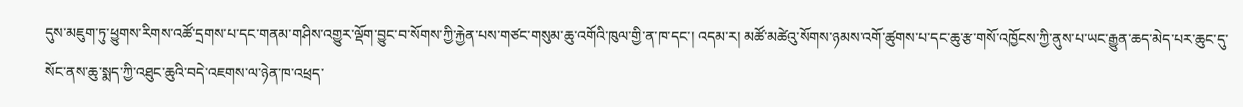དུས་མཇུག་ཏུ་ཕྱུགས་རིགས་འཚོ་དྲགས་པ་དང་གནམ་གཤིས་འགྱུར་ལྡོག་བྱུང་བ་སོགས་ཀྱི་རྐྱེན་པས་གཙང་གསུམ་ཆུ་འགོའི་ཁུལ་གྱི་ན་ཁ་དང་། འདམ་ར། མཚོ་མཚེའུ་སོགས་ཉམས་འགོ་ཚུགས་པ་དང་ཆུ་རྩ་གསོ་འཁྱོངས་ཀྱི་ནུས་པ་ཡང་རྒྱུན་ཆད་མེད་པར་ཆུང་དུ་སོང་ནས་ཆུ་སྨད་ཀྱི་འཐུང་ཆུའི་བདེ་འཇགས་ལ་ཉེན་ཁ་འཕྲད་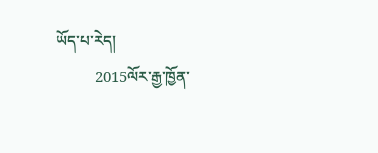ཡོད་པ་རེད།
          2015ལོར་རྒྱ་ཁྱོན་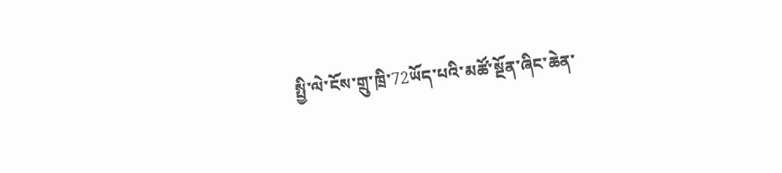སྤྱི་ལེ་ངོས་གྲུ་ཁྲི་72ཡོད་པའི་མཚོ་སྔོན་ཞིང་ཆེན་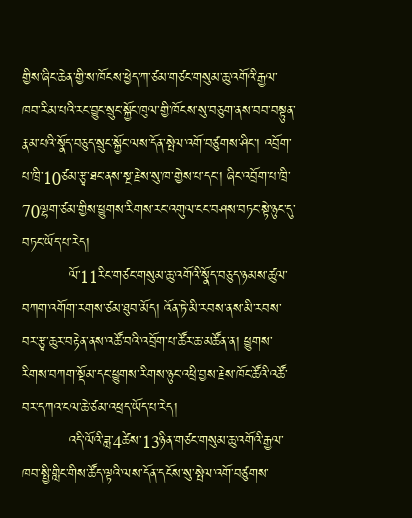གྱིས་ཞིང་ཆེན་གྱི་ས་ཁོངས་ཕྱེད་ཀ་ཙམ་གཙང་གསུམ་ཆུ་འགོའི་རྒྱལ་ཁབ་རིམ་པའི་རང་བྱུང་སྲུང་སྐྱོང་ཁུལ་གྱི་ཁོངས་སུ་བཅུག་ནས་བབ་བསྟུན་རྣམ་པའི་སྣོད་བཅུད་སྲུང་སྐྱོང་ལས་དོན་སྤེལ་འགོ་བཙུགས་ཤིང་། འབྲོག་པ་ཁྲི་10ཙམ་རྩྭ་ཐང་ནས་སྔ་རྗེས་སུ་ཁ་གྱེས་པ་དང་། ཞིང་འབྲོག་པ་ཁྲི་70ལྷག་ཙམ་གྱིས་ཕྱུགས་རིགས་རང་འགུལ་ངང་བཤས་བཏང་སྟེ་ཉུང་དུ་བཏང་ཡོད་པ་རེད།
          ལོ་11རིང་གཙང་གསུམ་ཆུ་འགོའི་སྣོད་བཅུད་ཉམས་ཚུལ་བཀག་འགོག་རགས་ཙམ་ཐུབ་མོད། འོན་ཏེ་མི་རབས་ནས་མི་རབས་བར་རྩྭ་ཆུར་བརྟེན་ནས་འཚོ་བའི་འབྲོག་པ་ཚོར་ཆ་མཚོན་ན། ཕྱུགས་རིགས་བཀག་སྡོམ་དང་ཕྱུགས་རིགས་ཉུང་འཕྲི་བྱས་རྗེས་ཁོང་ཚོའི་འཚོ་བར་དཀའ་ངལ་ཆེ་ཙམ་འཕྲད་ཡོད་པ་རེད།
          འདི་ལོའི་ཟླ་4ཚེས་13ཉིན་གཙང་གསུམ་ཆུ་འགོའི་རྒྱལ་ཁབ་སྤྱི་གླིང་གིས་ཚོད་ལྟའི་ལས་དོན་དངོས་སུ་སྤེལ་འགོ་བཙུགས་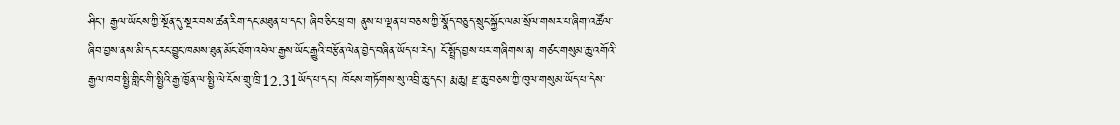ཤིང་། རྒྱལ་ཡོངས་ཀྱི་སྔོན་དུ་སྔར་བས་ཚན་རིག་དང་མཐུན་པ་དང་། ཞིབ་ཅིང་ཕྲ་བ། ནུས་པ་ལྡན་པ་བཅས་ཀྱི་སྣོད་བཅུད་སྲུང་སྐྱོང་ལམ་སྲོལ་གསར་པ་ཞིག་འཚོལ་ཞིབ་བྱས་ནས་མི་དང་རང་བྱུང་ཁམས་ཐུན་མོང་ཐོག་འཕེལ་རྒྱས་ཡོང་རྒྱུའི་བརྩོན་ལེན་བྱེད་བཞིན་ཡོད་པ་རེད། ངོ་སྤྲོད་བྱས་པར་གཞིགས་ན། གཙང་གསུམ་ཆུ་འགོའི་རྒྱལ་ཁབ་སྤྱི་གླིང་གི་སྤྱིའི་རྒྱ་ཁྱོན་ལ་སྤྱི་ལེ་ངོས་གྲུ་ཁྲི་12.31ཡོད་པ་དང་། ཁོངས་གཏོགས་སུ་འབྲི་ཆུ་དང་། རྨ་ཆུ། རྫ་ཆུ་བཅས་ཀྱི་ཁུལ་གསུམ་ཡོད་པ་དེས་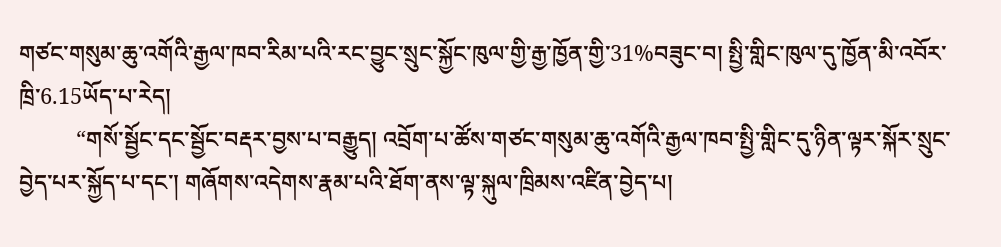གཙང་གསུམ་ཆུ་འགོའི་རྒྱལ་ཁབ་རིམ་པའི་རང་བྱུང་སྲུང་སྐྱོང་ཁུལ་གྱི་རྒྱ་ཁྱོན་གྱི་31%བཟུང་བ། སྤྱི་གླིང་ཁུལ་དུ་ཁྱོན་མི་འབོར་ཁྲི་6.15ཡོད་པ་རེད།
          “གསོ་སྦྱོང་དང་སྦྱོང་བརྡར་བྱས་པ་བརྒྱུད། འབྲོག་པ་ཚོས་གཙང་གསུམ་ཆུ་འགོའི་རྒྱལ་ཁབ་སྤྱི་གླིང་དུ་ཉིན་ལྟར་སྐོར་སྲུང་བྱེད་པར་སྐྱོད་པ་དང་། གཞོགས་འདེགས་རྣམ་པའི་ཐོག་ནས་ལྟ་སྐུལ་ཁྲིམས་འཛིན་བྱེད་པ།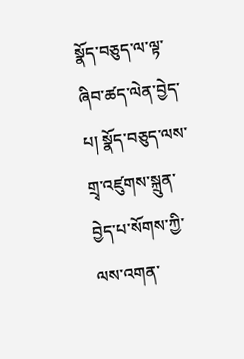སྣོད་བཅུད་ལ་ལྟ་ཞིབ་ཚད་ལེན་བྱེད་པ། སྣོད་བཅུད་ལས་གྲྭ་འཛུགས་སྐྲུན་བྱེད་པ་སོགས་ཀྱི་ལས་འགན་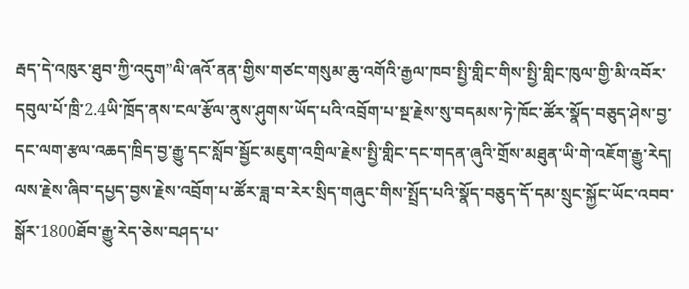རྦད་དེ་འཁུར་ཐུབ་ཀྱི་འདུག”ལི་ཞའོ་ནན་གྱིས་གཙང་གསུམ་ཆུ་འགོའི་རྒྱལ་ཁབ་སྤྱི་གླིང་གིས་སྤྱི་གླིང་ཁུལ་གྱི་མི་འབོར་དབུལ་པོ་ཁྲི་2.4ཡི་ཁྲོད་ནས་ངལ་རྩོལ་ནུས་ཤུགས་ཡོད་པའི་འབྲོག་པ་སྔ་རྗེས་སུ་བདམས་ཏེ་ཁོང་ཚོར་སྣོད་བཅུད་ཤེས་བྱ་དང་ལག་རྩལ་འཆད་ཁྲིད་བྱ་རྒྱུ་དང་སློབ་སྦྱོང་མཇུག་འགྲིལ་རྗེས་སྤྱི་གླིང་དང་གདན་ཞུའི་གྲོས་མཐུན་ཡི་གེ་འཇོག་རྒྱུ་རེད། ལས་རྗེས་ཞིབ་དཔྱད་བྱས་རྗེས་འབྲོག་པ་ཚོར་ཟླ་བ་རེར་སྲིད་གཞུང་གིས་སྤྲོད་པའི་སྣོད་བཅུད་དོ་དམ་སྲུང་སྐྱོང་ཡོང་འབབ་སྒོར་1800ཐོབ་རྒྱུ་རེད་ཅེས་བཤད་པ་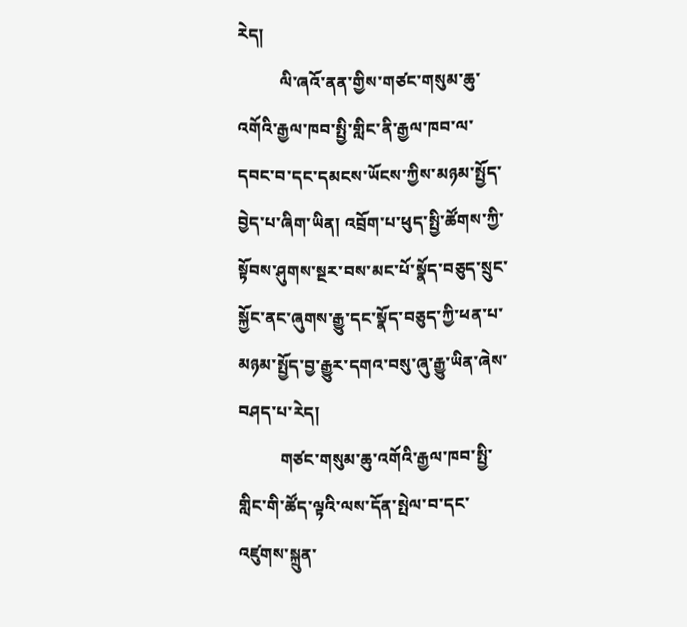རེད།
          ལི་ཞའོ་ནན་གྱིས་གཙང་གསུམ་ཆུ་འགོའི་རྒྱལ་ཁབ་སྤྱི་གླིང་ནི་རྒྱལ་ཁབ་ལ་དབང་བ་དང་དམངས་ཡོངས་ཀྱིས་མཉམ་སྤྱོད་བྱེད་པ་ཞིག་ཡིན། འབྲོག་པ་ཕུད་སྤྱི་ཚོགས་ཀྱི་སྟོབས་ཤུགས་སྔར་བས་མང་པོ་སྣོད་བཅུད་སྲུང་སྐྱོང་ནང་ཞུགས་རྒྱུ་དང་སྣོད་བཅུད་ཀྱི་ཕན་པ་མཉམ་སྤྱོད་བྱ་རྒྱུར་དགའ་བསུ་ཞུ་རྒྱུ་ཡིན་ཞེས་བཤད་པ་རེད།
          གཙང་གསུམ་ཆུ་འགོའི་རྒྱལ་ཁབ་སྤྱི་གླིང་གི་ཚོད་ལྟའི་ལས་དོན་སྤེལ་བ་དང་འཛུགས་སྐྲུན་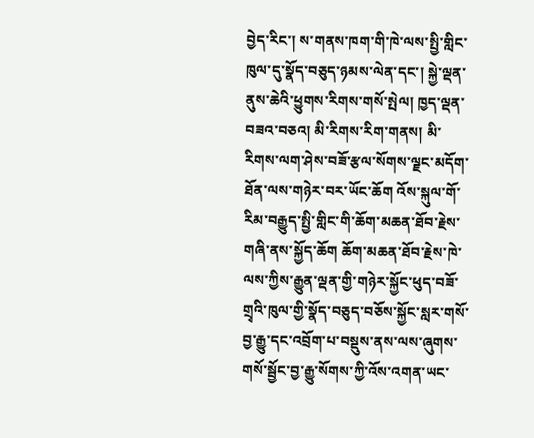བྱེད་རིང་། ས་གནས་ཁག་གི་ཁེ་ལས་སྤྱི་གླིང་ཁུལ་དུ་སྣོད་བཅུད་ཉམས་ལེན་དང་། སྐྱེ་ལྡན་ནུས་ཆེའི་ཕྱུགས་རིགས་གསོ་སྤེལ། ཁྱད་ལྡན་བཟའ་བཅའ། མི་རིགས་རིག་གནས། མི་རིགས་ལག་ཤེས་བཟོ་རྩལ་སོགས་ལྗང་མདོག་ཐོན་ལས་གཉེར་བར་ཡོང་ཆོག འོས་སྐུལ་གོ་རིམ་བརྒྱུད་སྤྱི་གླིང་གི་ཆོག་མཆན་ཐོབ་རྗེས་གཞི་ནས་སྐྱོད་ཆོག ཆོག་མཆན་ཐོབ་རྗེས་ཁེ་ལས་ཀྱིས་རྒྱུན་ལྡན་གྱི་གཉེར་སྐྱོང་ཕུད་བཟོ་གྲྭའི་ཁུལ་གྱི་སྣོད་བཅུད་བཅོས་སྐྱོང་སླར་གསོ་བྱ་རྒྱུ་དང་འབྲོག་པ་བསྡུས་ནས་ལས་ཞུགས་གསོ་སྦྱོང་བྱ་རྒྱུ་སོགས་ཀྱི་འོས་འགན་ཡང་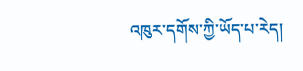འཁུར་དགོས་ཀྱི་ཡོད་པ་རེད།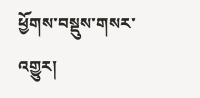ཕྱོགས་བསྡུས་གསར་འགྱུར།